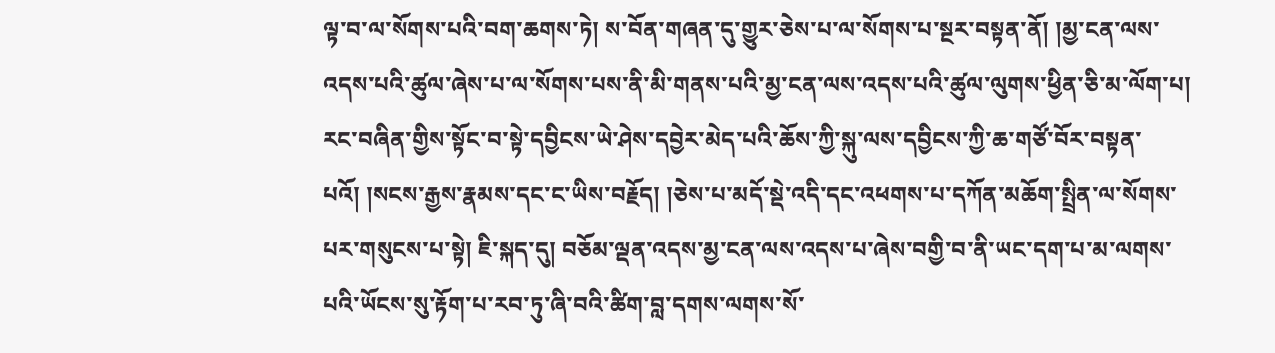ལྟ་བ་ལ་སོགས་པའི་བག་ཆགས་ཏེ། ས་བོན་གཞན་དུ་གྱུར་ཅེས་པ་ལ་སོགས་པ་སྔར་བསྟན་ནོ། །མྱ་ངན་ལས་འདས་པའི་ཚུལ་ཞེས་པ་ལ་སོགས་པས་ནི་མི་གནས་པའི་མྱ་ངན་ལས་འདས་པའི་ཚུལ་ལུགས་ཕྱིན་ཅི་མ་ལོག་པ། རང་བཞིན་གྱིས་སྟོང་བ་སྟེ་དབྱིངས་ཡེ་ཤེས་དབྱེར་མེད་པའི་ཆོས་ཀྱི་སྐུ་ལས་དབྱིངས་ཀྱི་ཆ་གཙོ་བོར་བསྟན་པའོ། །སངས་རྒྱས་རྣམས་དང་ང་ཡིས་བརྗོད། །ཅེས་པ་མདོ་སྡེ་འདི་དང་འཕགས་པ་དཀོན་མཆོག་སྤྲིན་ལ་སོགས་པར་གསུངས་པ་སྟེ། ཇི་སྐད་དུ། བཅོམ་ལྡན་འདས་མྱ་ངན་ལས་འདས་པ་ཞེས་བགྱི་བ་ནི་ཡང་དག་པ་མ་ལགས་པའི་ཡོངས་སུ་རྟོག་པ་རབ་ཏུ་ཞི་བའི་ཚིག་བླ་དགས་ལགས་སོ་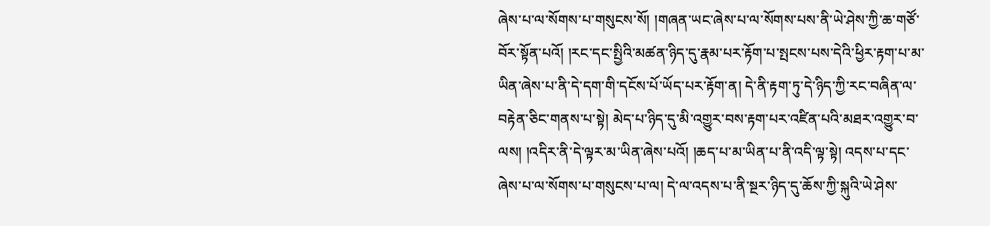ཞེས་པ་ལ་སོགས་པ་གསུངས་སོ། །གཞན་ཡང་ཞེས་པ་ལ་སོགས་པས་ནི་ཡེ་ཤེས་ཀྱི་ཆ་གཙོ་བོར་སྟོན་པའོ། །རང་དང་སྤྱིའི་མཚན་ཉིད་དུ་རྣམ་པར་རྟོག་པ་སྤངས་པས་དེའི་ཕྱིར་རྟག་པ་མ་ཡིན་ཞེས་པ་ནི་དེ་དག་གི་དངོས་པོ་ཡོད་པར་རྟོག་ན། དེ་ནི་རྟག་ཏུ་དེ་ཉིད་ཀྱི་རང་བཞིན་ལ་བརྟེན་ཅིང་གནས་པ་སྟེ། མེད་པ་ཉིད་དུ་མི་འགྱུར་བས་རྟག་པར་འཛིན་པའི་མཐར་འགྱུར་བ་ལས། །འདིར་ནི་དེ་ལྟར་མ་ཡིན་ཞེས་པའོ། །ཆད་པ་མ་ཡིན་པ་ནི་འདི་ལྟ་སྟེ། འདས་པ་དང་ཞེས་པ་ལ་སོགས་པ་གསུངས་པ་ལ། དེ་ལ་འདས་པ་ནི་སྔར་ཉིད་དུ་ཆོས་ཀྱི་སྐུའི་ཡེ་ཤེས་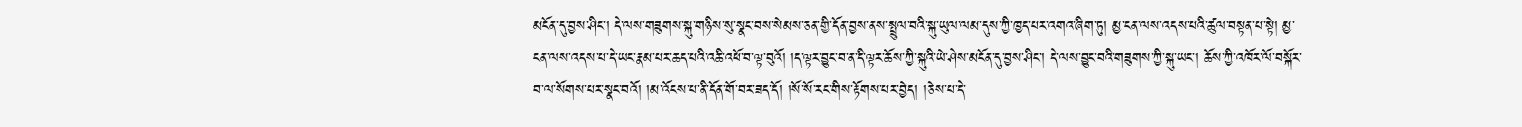མངོན་དུ་བྱས་ཤིང་། དེ་ལས་གཟུགས་སྐུ་གཉིས་སུ་སྣང་བས་སེམས་ཅན་གྱི་དོན་བྱས་ནས་སྤྲུལ་བའི་སྐུ་ཡུལ་ལམ་དུས་ཀྱི་ཁྱད་པར་འགའ་ཞིག་ཏུ། མྱ་ངན་ལས་འདས་པའི་ཚུལ་བསྟན་པ་སྟེ། མྱ་ངན་ལས་འདས་པ་དེ་ཡང་རྣམ་པར་ཆད་པའི་འཆི་འཕོ་བ་ལྟ་བུའོ། །ད་ལྟར་བྱུང་བ་ན་དི་ལྟར་ཆོས་ཀྱི་སྐུའི་ཡེ་ཤེས་མངོན་དུ་བྱས་ཤིང་། དེ་ལས་བྱུང་བའི་གཟུགས་ཀྱི་སྐུ་ཡང་། ཆོས་ཀྱི་འཁོར་ལོ་བསྐོར་བ་ལ་སོགས་པར་སྣང་བའོ། །མ་འོངས་པ་ནི་དོན་གོ་བར་ཟད་དོ། །སོ་སོ་རང་གིས་རྟོགས་པར་བྱེད། །ཅེས་པ་དེ་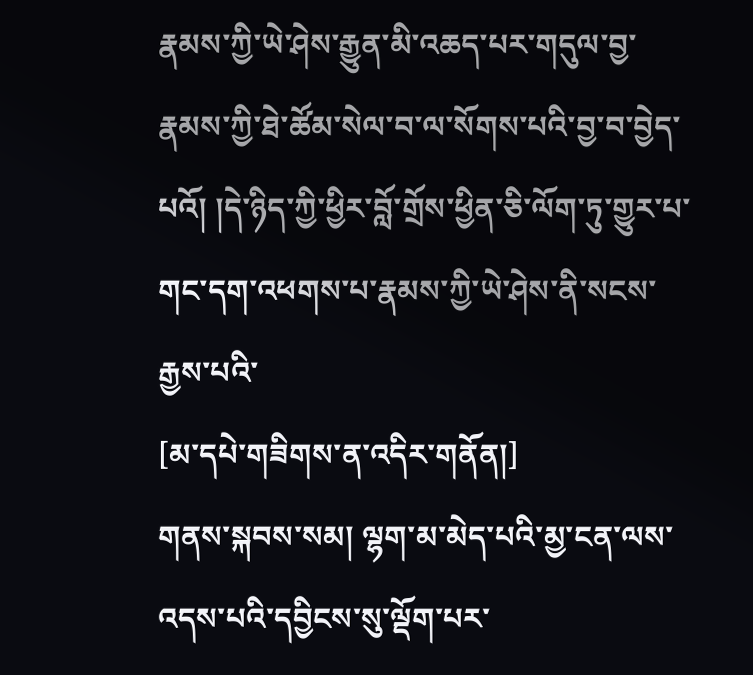རྣམས་ཀྱི་ཡེ་ཤེས་རྒྱུན་མི་འཆད་པར་གདུལ་བྱ་རྣམས་ཀྱི་ཐེ་ཚོམ་སེལ་བ་ལ་སོགས་པའི་བྱ་བ་བྱེད་པའོ། །དེ་ཉིད་ཀྱི་ཕྱིར་བློ་གྲོས་ཕྱིན་ཅི་ལོག་ཏུ་གྱུར་པ་གང་དག་འཕགས་པ་རྣམས་ཀྱི་ཡེ་ཤེས་ནི་སངས་རྒྱས་པའི་
[མ་དཔེ་གཟིགས་ན་འདིར་གནོན།]
གནས་སྐབས་སམ། ལྷག་མ་མེད་པའི་མྱ་ངན་ལས་འདས་པའི་དབྱིངས་སུ་ལྡོག་པར་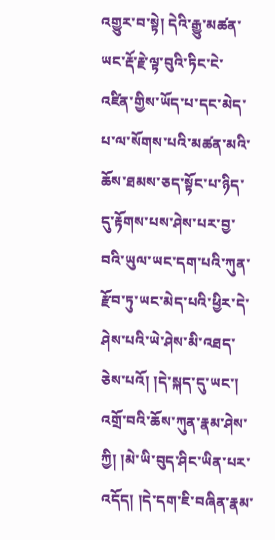འགྱུར་བ་སྟེ། དེའི་རྒྱུ་མཚན་ཡང་རྡོ་རྗེ་ལྟ་བུའི་ཏིང་ངེ་འཛིན་གྱིས་ཡོད་པ་དང་མེད་པ་ལ་སོགས་པའི་མཚན་མའི་ཆོས་ཐམས་ཅད་སྟོང་པ་ཉིད་དུ་རྟོགས་པས་ཤེས་པར་བྱ་བའི་ཡུལ་ཡང་དག་པའི་ཀུན་རྫོབ་ཏུ་ཡང་མེད་པའི་ཕྱིར་དེ་ཤེས་པའི་ཡེ་ཤེས་མི་འཐད་ཅེས་པའོ། །དེ་སྐད་དུ་ཡང་། འགྲོ་བའི་ཆོས་ཀུན་རྣམ་ཤེས་ཀྱི། །མེ་ཡི་བུད་ཤིང་ཡིན་པར་འདོད། །དེ་དག་ཇི་བཞིན་རྣམ་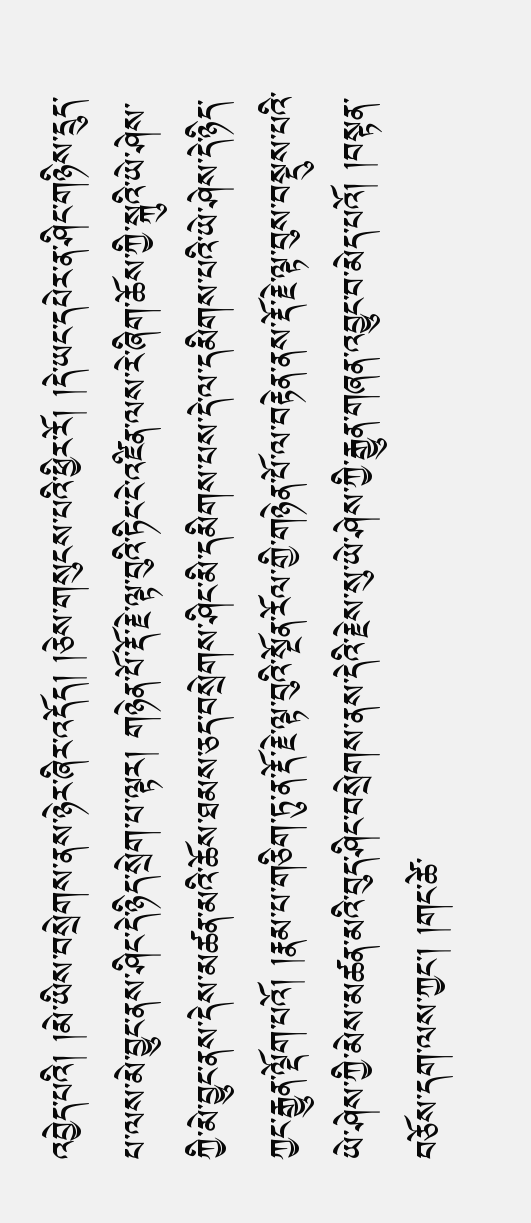འབྱེད་པའི། །མེ་ཡིས་བསྲེགས་ནས་ཉེར་ཞིར་འདོད། །ཅེས་གསུངས་པའི་ཕྱིར་རོ། །དེ་ཡང་དཔེར་ན་ཤིང་གཉིས་དྲུད་པ་ལས་མེ་བྱུང་ནས་ཤིང་དེ་ཉིད་སྲེག་པ་ལྟར། གཉེན་པོ་རྡོ་རྗེ་ལྟ་བུའི་ཏིང་ངེ་འཛིན་ལས་རེ་ཞིག་ཆོས་ཀྱི་སྐུའི་ཡེ་ཤེས་ཀྱི་མེ་བྱུང་ནས་དེས་མཚན་མའི་ཆོས་ཐམས་ཅད་བསྲེགས་ཤིང་མི་དམིགས་པས་དེ་ལ་དམིགས་པའི་ཡེ་ཤེས་དེ་ཉིད་ཀྱང་རྒྱུན་ལྡོག་པའོ། །རྣམ་པ་གཅིག་ཏུ་ན་རྡོ་རྗེ་ལྟ་བུའི་སྔོན་རོལ་གྱི་གཉེན་པོ་ལ་བརྟེན་ནས་རྡོ་རྗེ་ལྟ་བུས་བསྡུས་པའི་ཡེ་ཤེས་ཀྱི་མེས་མཚན་མའི་བུད་ཤིང་བསྲེགས་ནས་དེའི་རྗེས་སུ་ཡེ་ཤེས་ཀྱི་རྒྱུན་གཞན་འབྱུང་བ་མེད་པའོ། །བསྟན་བཅོས་དག་ལས་ཀྱང་། །གང་ཚེ་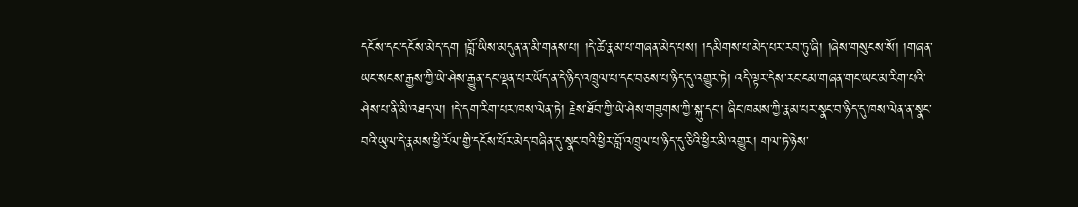དངོས་དང་དངོས་མེད་དག །བློ་ཡིས་མདུན་ན་མི་གནས་པ། །དེ་ཚེ་རྣམ་པ་གཞན་མེད་པས། །དམིགས་པ་མེད་པར་རབ་ཏུ་ཞི། །ཞེས་གསུངས་སོ། །གཞན་ཡང་སངས་རྒྱས་ཀྱི་ཡེ་ཤེས་རྒྱུན་དང་ལྡན་པར་ཡོད་ན་དེ་ཉིད་འཁྲུལ་པ་དང་བཅས་པ་ཉིད་དུ་འགྱུར་ཏེ། འདི་ལྟར་དེས་རང་ངམ་གཞན་གང་ཡང་མ་རིག་པའི་ཤེས་པ་ནི་མི་འཐད་ལ། །དེ་དག་རིག་པར་ཁས་ལེན་ཏེ། རྗེས་ཐོབ་ཀྱི་ཡེ་ཤེས་གཟུགས་ཀྱི་སྐུ་དང་། ཞིང་ཁམས་ཀྱི་རྣམ་པར་སྣང་བ་ཉིད་དུ་ཁས་ལེན་ན་སྣང་བའི་ཡུལ་དེ་རྣམས་ཕྱི་རོལ་གྱི་དངོས་པོར་མེད་བཞིན་དུ་སྣང་བའི་ཕྱིར་བློ་འཁྲུལ་པ་ཉིད་དུ་ཅིའི་ཕྱིར་མི་འགྱུར། གལ་ཏེ་ཉེས་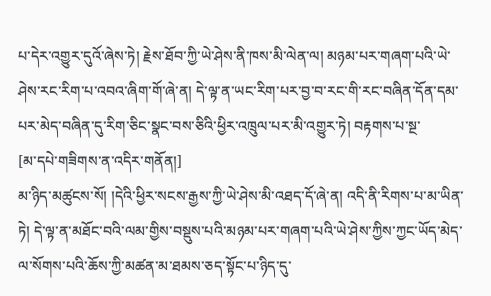པ་དེར་འགྱུར་དུའོ་ཞེས་ཏེ། རྗེས་ཐོབ་ཀྱི་ཡེ་ཤེས་ནི་ཁས་མི་ལེན་ལ། མཉམ་པར་གཞག་པའི་ཡེ་ཤེས་རང་རིག་པ་འབའ་ཞིག་གོ་ཞེ་ན། དེ་ལྟ་ན་ཡང་རིག་པར་བྱ་བ་རང་གི་རང་བཞིན་དོན་དམ་པར་མེད་བཞིན་དུ་རིག་ཅིང་སྣང་བས་ཅིའི་ཕྱིར་འཁྲུལ་པར་མི་འགྱུར་ཏེ། བརྟགས་པ་སྔ་
[མ་དཔེ་གཟིགས་ན་འདིར་གནོན།]
མ་ཉིད་མཚུངས་སོ། །དེའི་ཕྱིར་སངས་རྒྱས་ཀྱི་ཡེ་ཤེས་མི་འཐད་དོ་ཞེ་ན། འདི་ནི་རིགས་པ་མ་ཡིན་ཏེ། དེ་ལྟ་ན་མཐོང་བའི་ལམ་གྱིས་བསྡུས་པའི་མཉམ་པར་གཞག་པའི་ཡེ་ཤེས་ཀྱིས་ཀྱང་ཡོད་མེད་ལ་སོགས་པའི་ཆོས་ཀྱི་མཚན་མ་ཐམས་ཅད་སྟོང་པ་ཉིད་དུ་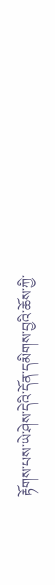རྟོགས་པས་ཡེ་ཤེས་དེའི་དོན་དམིགས་བྱའི་ཆོས་ཀྱི་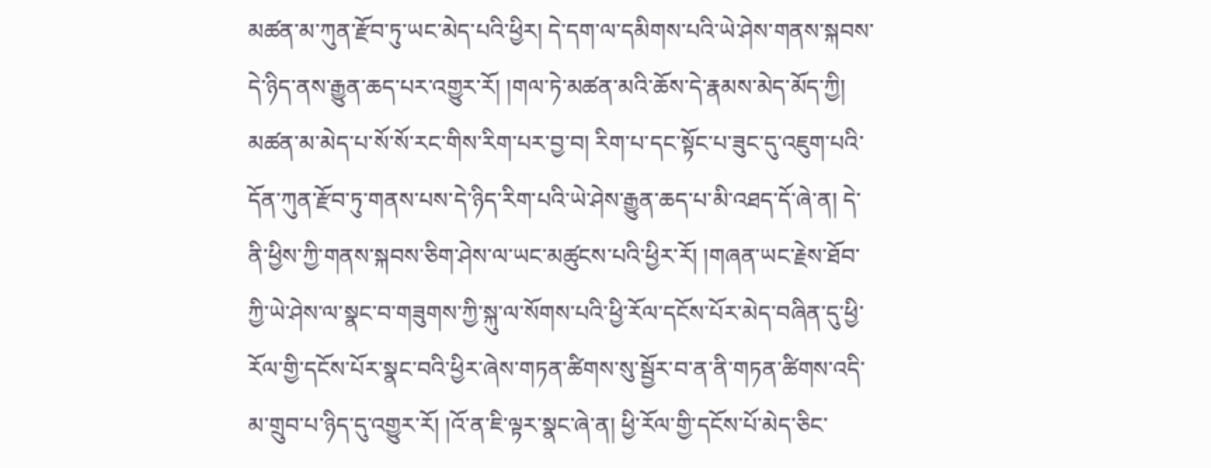མཚན་མ་ཀུན་རྫོབ་ཏུ་ཡང་མེད་པའི་ཕྱིར། དེ་དག་ལ་དམིགས་པའི་ཡེ་ཤེས་གནས་སྐབས་དེ་ཉིད་ནས་རྒྱུན་ཆད་པར་འགྱུར་རོ། །གལ་ཏེ་མཚན་མའི་ཆོས་དེ་རྣམས་མེད་མོད་ཀྱི། མཚན་མ་མེད་པ་སོ་སོ་རང་གིས་རིག་པར་བྱ་བ། རིག་པ་དང་སྟོང་པ་ཟུང་དུ་འཇུག་པའི་དོན་ཀུན་རྫོབ་ཏུ་གནས་པས་དེ་ཉིད་རིག་པའི་ཡེ་ཤེས་རྒྱུན་ཆད་པ་མི་འཐད་དོ་ཞེ་ན། དེ་ནི་ཕྱིས་ཀྱི་གནས་སྐབས་ཅིག་ཤེས་ལ་ཡང་མཚུངས་པའི་ཕྱིར་རོ། །གཞན་ཡང་རྗེས་ཐོབ་ཀྱི་ཡེ་ཤེས་ལ་སྣང་བ་གཟུགས་ཀྱི་སྐུ་ལ་སོགས་པའི་ཕྱི་རོལ་དངོས་པོར་མེད་བཞིན་དུ་ཕྱི་རོལ་གྱི་དངོས་པོར་སྣང་བའི་ཕྱིར་ཞེས་གཏན་ཚིགས་སུ་སྦྱོར་བ་ན་ནི་གཏན་ཚིགས་འདི་མ་གྲུབ་པ་ཉིད་དུ་འགྱུར་རོ། །འོ་ན་ཇི་ལྟར་སྣང་ཞེ་ན། ཕྱི་རོལ་གྱི་དངོས་པོ་མེད་ཅིང་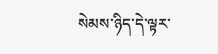སེམས་ཉིད་དེ་ལྟར་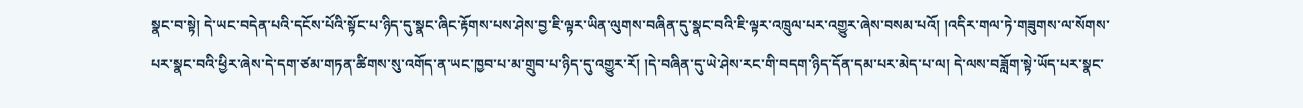སྣང་བ་སྟེ། དེ་ཡང་བདེན་པའི་དངོས་པོའི་སྟོང་པ་ཉིད་དུ་སྣང་ཞིང་རྟོགས་པས་ཤེས་བྱ་ཇི་ལྟར་ཡིན་ལུགས་བཞིན་དུ་སྣང་བའི་ཇི་ལྟར་འཁྲུལ་པར་འགྱུར་ཞེས་བསམ་པའོ། །འདིར་གལ་ཏེ་གཟུགས་ལ་སོགས་པར་སྣང་བའི་ཕྱིར་ཞེས་དེ་དག་ཙམ་གཏན་ཚིགས་སུ་འགོད་ན་ཡང་ཁྱབ་པ་མ་གྲུབ་པ་ཉིད་དུ་འགྱུར་རོ། །དེ་བཞིན་དུ་ཡེ་ཤེས་རང་གི་བདག་ཉིད་དོན་དམ་པར་མེད་པ་ལ། དེ་ལས་བཟློག་སྟེ་ཡོད་པར་སྣང་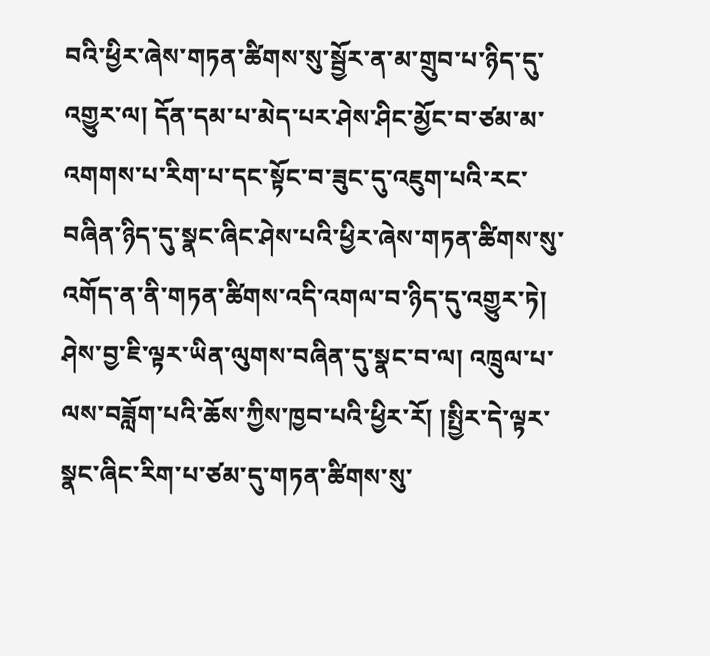བའི་ཕྱིར་ཞེས་གཏན་ཚིགས་སུ་སྦྱོར་ན་མ་གྲུབ་པ་ཉིད་དུ་འགྱུར་ལ། དོན་དམ་པ་མེད་པར་ཤེས་ཤིང་མྱོང་བ་ཙམ་མ་འགགས་པ་རིག་པ་དང་སྟོང་བ་ཟུང་དུ་འཇུག་པའི་རང་བཞིན་ཉིད་དུ་སྣང་ཞིང་ཤེས་པའི་ཕྱིར་ཞེས་གཏན་ཚིགས་སུ་འགོད་ན་ནི་གཏན་ཚིགས་འདི་འགལ་བ་ཉིད་དུ་འགྱུར་ཏེ། ཤེས་བྱ་ཇི་ལྟར་ཡིན་ལུགས་བཞིན་དུ་སྣང་བ་ལ། འཁྲུལ་པ་ལས་བཟློག་པའི་ཆོས་ཀྱིས་ཁྱབ་པའི་ཕྱིར་རོ། །སྤྱིར་དེ་ལྟར་སྣང་ཞིང་རིག་པ་ཙམ་དུ་གཏན་ཚིགས་སུ་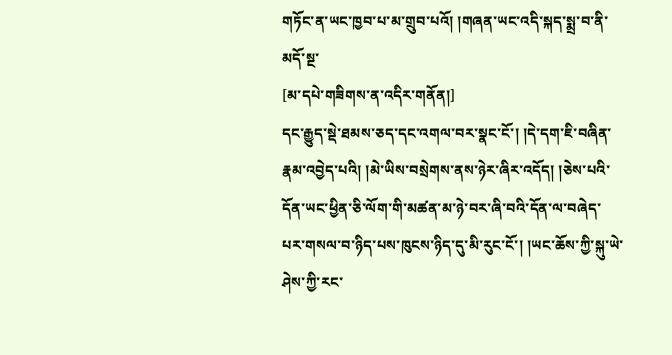གཏོང་ན་ཡང་ཁྱབ་པ་མ་གྲུབ་པའོ། །གཞན་ཡང་འདི་སྐད་སྨྲ་བ་ནི་མདོ་སྔ་
[མ་དཔེ་གཟིགས་ན་འདིར་གནོན།]
དང་རྒྱུད་སྡེ་ཐམས་ཅད་དང་འགལ་བར་སྣང་ངོ་། །དེ་དག་ཇི་བཞིན་རྣམ་འབྱེད་པའི། །མེ་ཡིས་བསྲེགས་ནས་ཉེར་ཞིར་འདོད། །ཅེས་པའི་དོན་ཡང་ཕྱིན་ཅི་ལོག་གི་མཚན་མ་ཉེ་བར་ཞི་བའི་དོན་ལ་བཞེད་པར་གསལ་བ་ཉིད་པས་ཁུངས་ཉིད་དུ་མི་རུང་ངོ་། །ཡང་ཆོས་ཀྱི་སྐུ་ཡེ་ཤེས་ཀྱི་རང་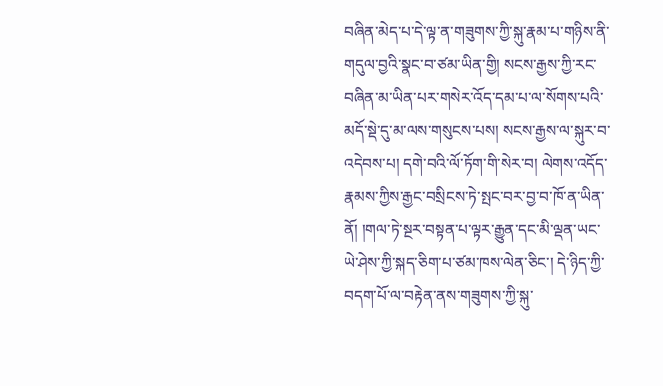བཞིན་མེད་པ་དེ་ལྟ་ན་གཟུགས་ཀྱི་སྐུ་རྣམ་པ་གཉིས་ནི་གདུལ་བྱའི་སྣང་བ་ཙམ་ཡིན་གྱི། སངས་རྒྱས་ཀྱི་རང་བཞིན་མ་ཡིན་པར་གསེར་འོད་དམ་པ་ལ་སོགས་པའི་མདོ་སྡེ་དུ་མ་ལས་གསུངས་པས། སངས་རྒྱས་ལ་སྐུར་བ་འདེབས་པ། དགེ་བའི་ལོ་ཏོག་གི་སེར་བ། ལེགས་འདོད་རྣམས་ཀྱིས་རྒྱང་བསྲིངས་ཏེ་སྤང་བར་བྱ་བ་ཁོ་ན་ཡིན་ནོ། །གལ་ཏེ་སྔར་བསྟན་པ་ལྟར་རྒྱུན་དང་མི་ལྡན་ཡང་ཡེ་ཤེས་ཀྱི་སྐད་ཅིག་པ་ཙམ་ཁས་ལེན་ཅིང་། དེ་ཉིད་ཀྱི་བདག་པོ་ལ་བརྟེན་ནས་གཟུགས་ཀྱི་སྐུ་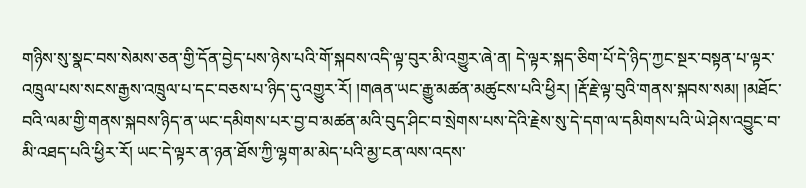གཉིས་སུ་སྣང་བས་སེམས་ཅན་གྱི་དོན་བྱེད་པས་ཉེས་པའི་གོ་སྐབས་འདི་ལྟ་བུར་མི་འགྱུར་ཞེ་ན། དེ་ལྟར་སྐད་ཅིག་པོ་དེ་ཉིད་ཀྱང་སྔར་བསྟན་པ་ལྟར་འཁྲུལ་པས་སངས་རྒྱས་འཁྲུལ་པ་དང་བཅས་པ་ཉིད་དུ་འགྱུར་རོ། །གཞན་ཡང་རྒྱུ་མཚན་མཚུངས་པའི་ཕྱིར། །རྡོ་རྗེ་ལྟ་བུའི་གནས་སྐབས་སམ། །མཐོང་བའི་ལམ་གྱི་གནས་སྐབས་ཉིད་ན་ཡང་དམིགས་པར་བྱ་བ་མཚན་མའི་བུད་ཤིང་བ་སྲེགས་པས་དེའི་རྗེས་སུ་དེ་དག་ལ་དམིགས་པའི་ཡེ་ཤེས་འབྱུང་བ་མི་འཐད་པའི་ཕྱིར་རོ། ཡང་དེ་ལྟར་ན་ཉན་ཐོས་ཀྱི་ལྷག་མ་མེད་པའི་མྱ་ངན་ལས་འདས་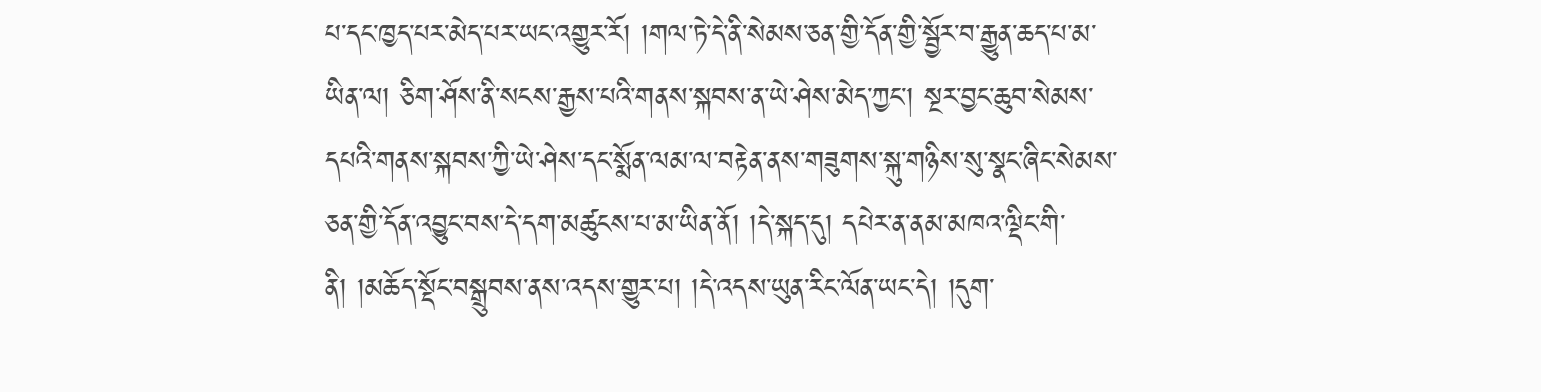པ་དང་ཁྱད་པར་མེད་པར་ཡང་འགྱུར་རོ། །གལ་ཏེ་དེ་ནི་སེམས་ཅན་གྱི་དོན་གྱི་སྦྱོར་བ་རྒྱུན་ཆད་པ་མ་ཡིན་ལ། ཅིག་ཤོས་ནི་སངས་རྒྱས་པའི་གནས་སྐབས་ན་ཡེ་ཤེས་མེད་ཀྱང་། སྔར་བྱང་ཆུབ་སེམས་དཔའི་གནས་སྐབས་ཀྱི་ཡེ་ཤེས་དང་སྨོན་ལམ་ལ་བརྟེན་ནས་གཟུགས་སྐུ་གཉིས་སུ་སྣང་ཞིང་སེམས་ཅན་གྱི་དོན་འབྱུང་བས་དེ་དག་མཚུངས་པ་མ་ཡིན་ནོ། །དེ་སྐད་དུ། དཔེར་ན་ནམ་མཁའ་ལྡིང་གི་ནི། །མཆོད་སྡོང་བསྒྲུབས་ནས་འདས་གྱུར་པ། །དེ་འདས་ཡུན་རིང་ལོན་ཡང་དེ། །དུག་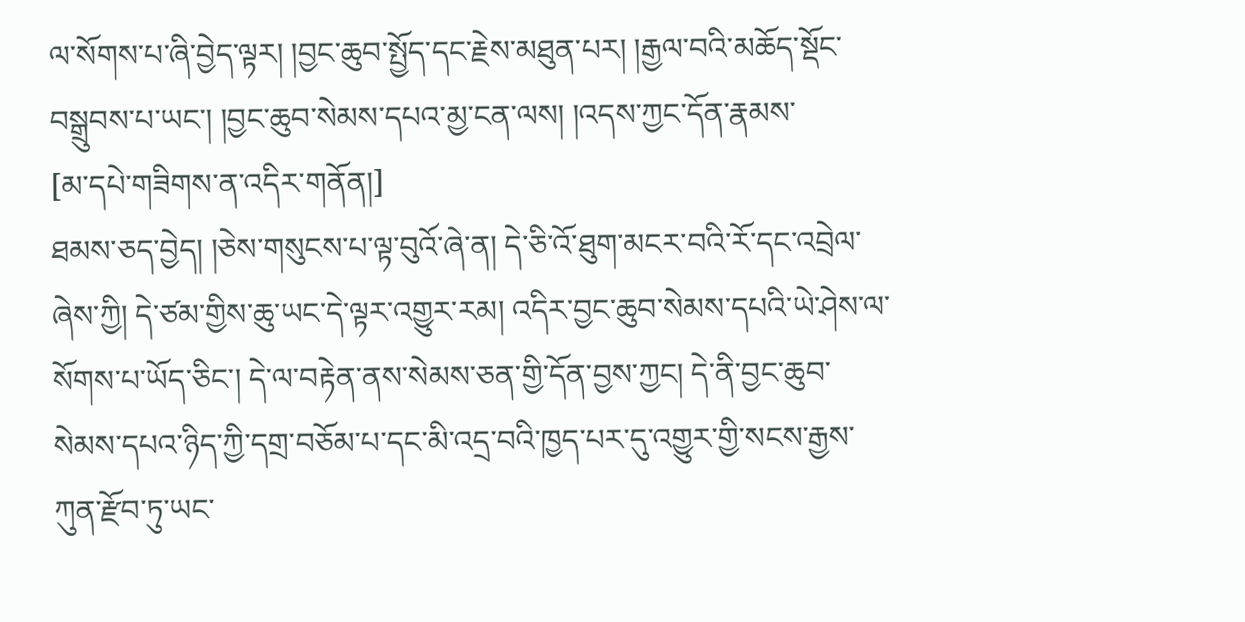ལ་སོགས་པ་ཞི་བྱེད་ལྟར། །བྱང་ཆུབ་སྤྱོད་དང་རྗེས་མཐུན་པར། །རྒྱལ་བའི་མཆོད་སྡོང་བསྒྲུབས་པ་ཡང་། །བྱང་ཆུབ་སེམས་དཔའ་མྱ་ངན་ལས། །འདས་ཀྱང་དོན་རྣམས་
[མ་དཔེ་གཟིགས་ན་འདིར་གནོན།]
ཐམས་ཅད་བྱེད། །ཅེས་གསུངས་པ་ལྟ་བུའོ་ཞེ་ན། དེ་ཅི་འོ་ཐུག་མངར་བའི་རོ་དང་འབྲེལ་ཞེས་ཀྱི། དེ་ཙམ་གྱིས་ཆུ་ཡང་དེ་ལྟར་འགྱུར་རམ། འདིར་བྱང་ཆུབ་སེམས་དཔའི་ཡེ་ཤེས་ལ་སོགས་པ་ཡོད་ཅིང་། དེ་ལ་བརྟེན་ནས་སེམས་ཅན་གྱི་དོན་བྱས་ཀྱང། དེ་ནི་བྱང་ཆུབ་སེམས་དཔའ་ཉིད་ཀྱི་དགྲ་བཅོམ་པ་དང་མི་འདྲ་བའི་ཁྱད་པར་དུ་འགྱུར་གྱི་སངས་རྒྱས་ཀུན་རྫོབ་ཏུ་ཡང་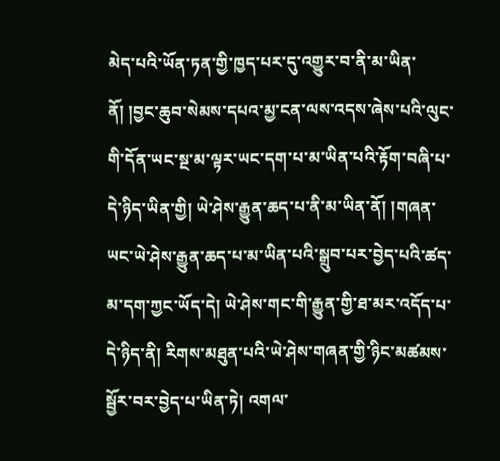མེད་པའི་ཡོན་ཏན་གྱི་ཁྱད་པར་དུ་འགྱུར་བ་ནི་མ་ཡིན་ནོ། །བྱང་ཆུབ་སེམས་དཔའ་མྱ་ངན་ལས་འདས་ཞེས་པའི་ལུང་གི་དོན་ཡང་སྔ་མ་ལྟར་ཡང་དག་པ་མ་ཡིན་པའི་རྟོག་བཞི་པ་དེ་ཉིད་ཡིན་གྱི། ཡེ་ཤེས་རྒྱུན་ཆད་པ་ནི་མ་ཡིན་ནོ། །གཞན་ཡང་ཡེ་ཤེས་རྒྱུན་ཆད་པ་མ་ཡིན་པའི་སྒྲུབ་པར་བྱེད་པའི་ཚད་མ་དག་ཀྱང་ཡོད་དེ། ཡེ་ཤེས་གང་གི་རྒྱུན་གྱི་ཐ་མར་འདོད་པ་དེ་ཉིད་ནི། རིགས་མཐུན་པའི་ཡེ་ཤེས་གཞན་གྱི་ཉིང་མཚམས་སྦྱོར་བར་བྱེད་པ་ཡིན་ཏེ། འགལ་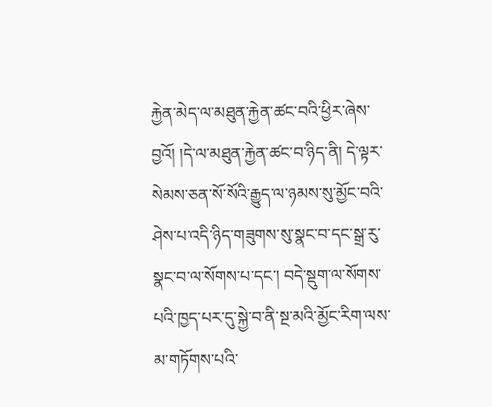རྐྱེན་མེད་ལ་མཐུན་རྐྱེན་ཚང་བའི་ཕྱིར་ཞེས་བྱའོ། །དེ་ལ་མཐུན་རྐྱེན་ཚང་བ་ཉིད་ནི། དེ་ལྟར་སེམས་ཅན་སོ་སོའི་རྒྱུད་ལ་ཉམས་སུ་མྱོང་བའི་ཤེས་པ་འདི་ཉིད་གཟུགས་སུ་སྣང་བ་དང་སྒྲ་རུ་སྣང་བ་ལ་སོགས་པ་དང་། བདེ་སྡུག་ལ་སོགས་པའི་ཁྱད་པར་དུ་སྐྱེ་བ་ནི་སྔ་མའི་མྱོང་རིག་ལས་མ་གཏོགས་པའི་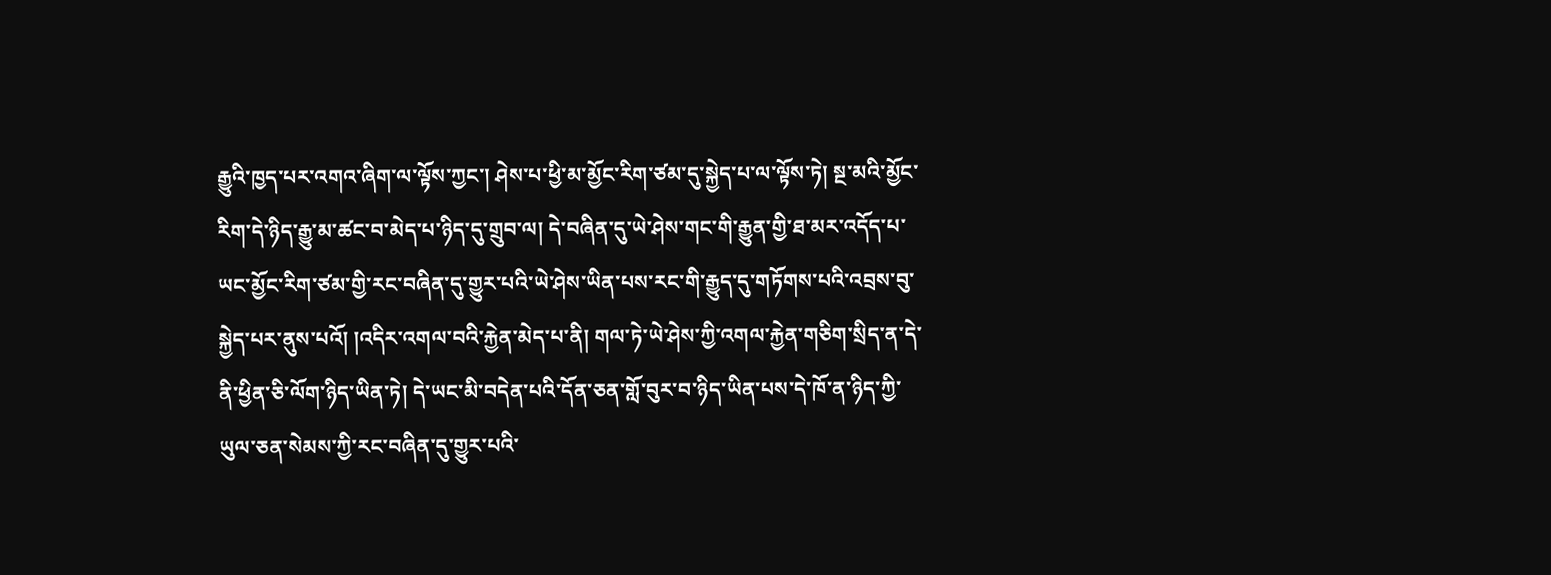རྒྱུའི་ཁྱད་པར་འགའ་ཞིག་ལ་ལྟོས་ཀྱང་། ཤེས་པ་ཕྱི་མ་མྱོང་རིག་ཙམ་དུ་སྐྱེད་པ་ལ་ལྟོས་ཏེ། སྔ་མའི་མྱོང་རིག་དེ་ཉིད་རྒྱུ་མ་ཚང་བ་མེད་པ་ཉིད་དུ་གྲུབ་ལ། དེ་བཞིན་དུ་ཡེ་ཤེས་གང་གི་རྒྱུན་གྱི་ཐ་མར་འདོད་པ་ཡང་མྱོང་རིག་ཙམ་གྱི་རང་བཞིན་དུ་གྱུར་པའི་ཡེ་ཤེས་ཡིན་པས་རང་གི་རྒྱུད་དུ་གཏོགས་པའི་འབྲས་བུ་སྐྱེད་པར་ནུས་པའོ། །འདིར་འགལ་བའི་རྐྱེན་མེད་པ་ནི། གལ་ཏེ་ཡེ་ཤེས་ཀྱི་འགལ་རྐྱེན་གཅིག་སྲིད་ན་དེ་ནི་ཕྱིན་ཅི་ལོག་ཉིད་ཡིན་ཏེ། དེ་ཡང་མི་བདེན་པའི་དོན་ཅན་གློ་བུར་བ་ཉིད་ཡིན་པས་དེ་ཁོ་ན་ཉིད་ཀྱི་ཡུལ་ཅན་སེམས་ཀྱི་རང་བཞིན་དུ་གྱུར་པའི་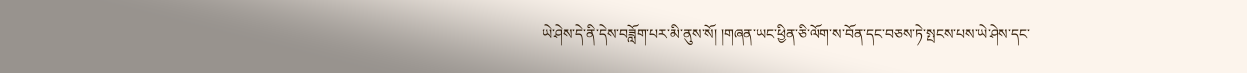ཡེ་ཤེས་དེ་ནི་དེས་བཟློག་པར་མི་ནུས་སོ། །གཞན་ཡང་ཕྱིན་ཅི་ལོག་ས་བོན་དང་བཅས་ཏེ་སྤངས་པས་ཡེ་ཤེས་དང་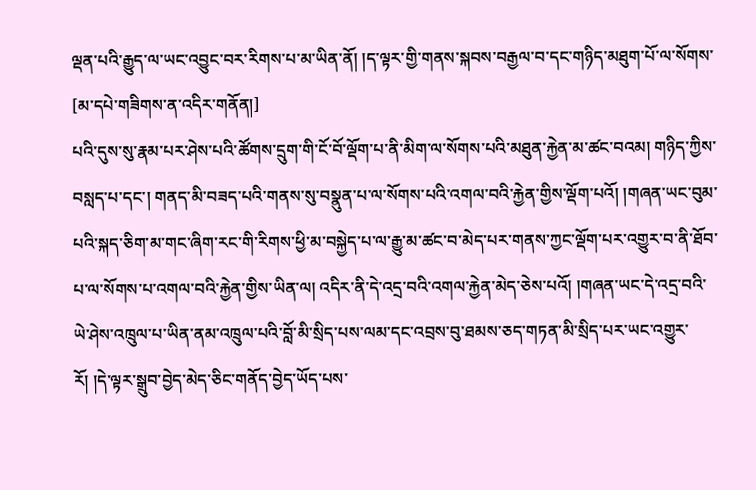ལྡན་པའི་རྒྱུད་ལ་ཡང་འབྱུང་བར་རིགས་པ་མ་ཡིན་ནོ། །ད་ལྟར་གྱི་གནས་སྐབས་བརྒྱལ་བ་དང་གཉིད་མཐུག་པོ་ལ་སོགས་
[མ་དཔེ་གཟིགས་ན་འདིར་གནོན།]
པའི་དུས་སུ་རྣམ་པར་ཤེས་པའི་ཚོགས་དྲུག་གི་ངོ་བོ་ལྡོག་པ་ནི་མིག་ལ་སོགས་པའི་མཐུན་རྐྱེན་མ་ཚང་བའམ། གཉིད་ཀྱིས་བསླད་པ་དང་། གནད་མི་བཟད་པའི་གནས་སུ་བསྣུན་པ་ལ་སོགས་པའི་འགལ་བའི་རྐྱེན་གྱིས་ལྡོག་པའོ། །གཞན་ཡང་བུམ་པའི་སྐད་ཅིག་མ་གང་ཞིག་རང་གི་རིགས་ཕྱི་མ་བསྐྱེད་པ་ལ་རྒྱུ་མ་ཚང་བ་མེད་པར་གནས་ཀྱང་ལྡོག་པར་འགྱུར་བ་ནི་ཐོབ་པ་ལ་སོགས་པ་འགལ་བའི་རྐྱེན་གྱིས་ཡིན་ལ། འདིར་ནི་དེ་འདྲ་བའི་འགལ་རྐྱེན་མེད་ཅེས་པའོ། །གཞན་ཡང་དེ་འདྲ་བའི་ཡེ་ཤེས་འཁྲུལ་པ་ཡིན་ནམ་འཁྲུལ་པའི་བློ་མི་སྲིད་པས་ལམ་དང་འབྲས་བུ་ཐམས་ཅད་གཏན་མི་སྲིད་པར་ཡང་འགྱུར་རོ། །དེ་ལྟར་སྒྲུབ་བྱེད་མེད་ཅིང་གནོད་བྱེད་ཡོད་པས་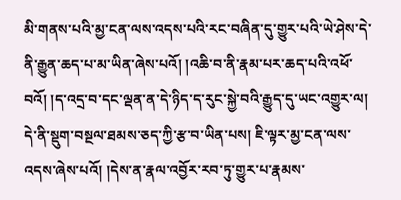མི་གནས་པའི་མྱ་ངན་ལས་འདས་པའི་རང་བཞིན་དུ་གྱུར་པའི་ཡེ་ཤེས་དེ་ནི་རྒྱུན་ཆད་པ་མ་ཡིན་ཞེས་པའོ། །འཆི་བ་ནི་རྣམ་པར་ཆད་པའི་འཕོ་བའོ། །ད་འདྲ་བ་དང་ལྡན་ན་དེ་ཉིད་ད་རུང་སྐྱེ་བའི་རྒྱུད་དུ་ཡང་འགྱུར་ལ། དེ་ནི་སྡུག་བསྔལ་ཐམས་ཅད་ཀྱི་རྩ་བ་ཡིན་པས། ཇི་ལྟར་མྱ་ངན་ལས་འདས་ཞེས་པའོ། །དེས་ན་རྣལ་འབྱོར་རབ་ཏུ་གྱུར་པ་རྣམས་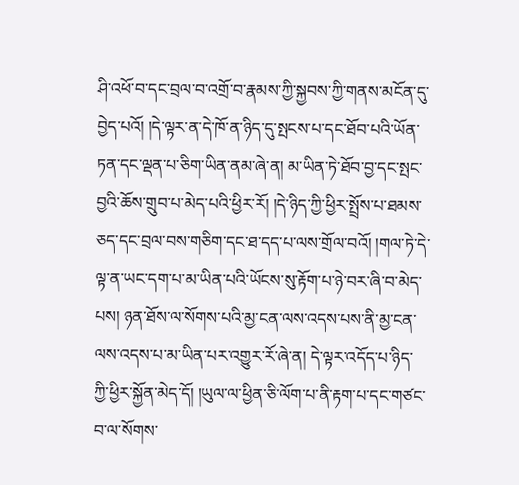ཤི་འཕོ་བ་དང་བྲལ་བ་འགྲོ་བ་རྣམས་ཀྱི་སྐྱབས་ཀྱི་གནས་མངོན་དུ་བྱེད་པའོ། །དེ་ལྟར་ན་དེ་ཁོ་ན་ཉིད་དུ་སྤངས་པ་དང་ཐོབ་པའི་ཡོན་ཏན་དང་ལྡན་པ་ཅིག་ཡིན་ནམ་ཞེ་ན། མ་ཡིན་ཏེ་ཐོབ་བྱ་དང་སྤང་བྱའི་ཆོས་གྲུབ་པ་མེད་པའི་ཕྱིར་རོ། །དེ་ཉིད་ཀྱི་ཕྱིར་སྤྲོས་པ་ཐམས་ཅད་དང་བྲལ་བས་གཅིག་དང་ཐ་དད་པ་ལས་གྲོལ་བའོ། །གལ་ཏེ་དེ་ལྟ་ན་ཡང་དག་པ་མ་ཡིན་པའི་ཡོངས་སུ་རྟོག་པ་ཉེ་བར་ཞི་བ་མེད་པས། ཉན་ཐོས་ལ་སོགས་པའི་མྱ་ངན་ལས་འདས་པས་ནི་མྱ་ངན་ལས་འདས་པ་མ་ཡིན་པར་འགྱུར་རོ་ཞེ་ན། དེ་ལྟར་འདོད་པ་ཉིད་ཀྱི་ཕྱིར་སྐྱོན་མེད་དོ། །ཡུལ་ལ་ཕྱིན་ཅི་ལོག་པ་ནི་རྟག་པ་དང་གཙང་བ་ལ་སོགས་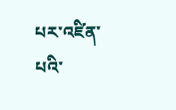པར་འཛིན་པའི་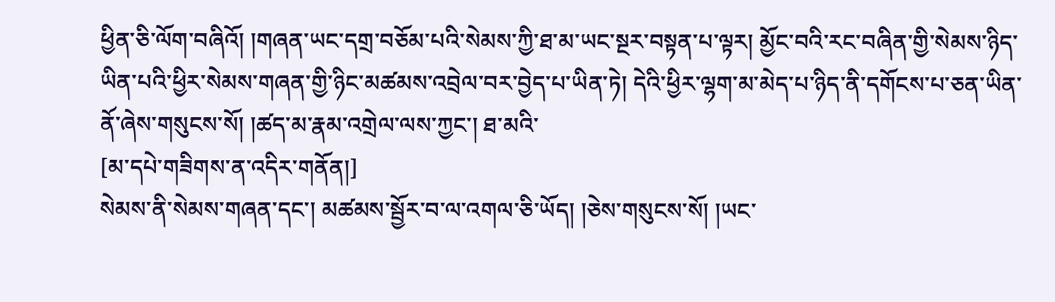ཕྱིན་ཅི་ལོག་བཞིའོ། །གཞན་ཡང་དགྲ་བཅོམ་པའི་སེམས་ཀྱི་ཐ་མ་ཡང་སྔར་བསྟན་པ་ལྟར། མྱོང་བའི་རང་བཞིན་གྱི་སེམས་ཉིད་ཡིན་པའི་ཕྱིར་སེམས་གཞན་གྱི་ཉིང་མཚམས་འབྲེལ་བར་བྱེད་པ་ཡིན་ཏེ། དེའི་ཕྱིར་ལྷག་མ་མེད་པ་ཉིད་ནི་དགོངས་པ་ཅན་ཡིན་ནོ་ཞེས་གསུངས་སོ། །ཚད་མ་རྣམ་འགྲེལ་ལས་ཀྱང་། ཐ་མའི་
[མ་དཔེ་གཟིགས་ན་འདིར་གནོན།]
སེམས་ནི་སེམས་གཞན་དང་། མཚམས་སྦྱོར་བ་ལ་འགལ་ཅི་ཡོད། །ཅེས་གསུངས་སོ། །ཡང་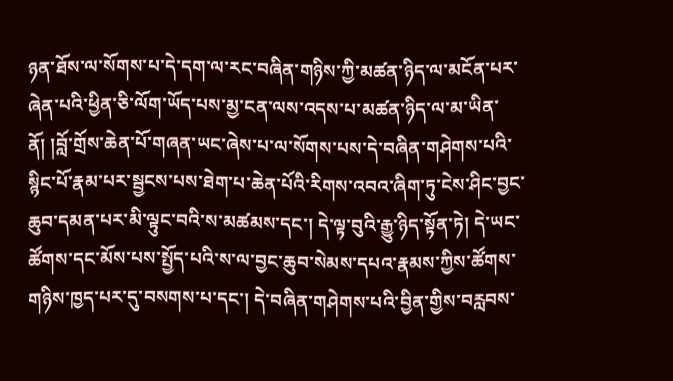ཉན་ཐོས་ལ་སོགས་པ་དེ་དག་ལ་རང་བཞིན་གཉིས་ཀྱི་མཚན་ཉིད་ལ་མངོན་པར་ཞེན་པའི་ཕྱིན་ཅི་ལོག་ཡོད་པས་མྱ་ངན་ལས་འདས་པ་མཚན་ཉིད་ལ་མ་ཡིན་ནོ། །བློ་གྲོས་ཆེན་པོ་གཞན་ཡང་ཞེས་པ་ལ་སོགས་པས་དེ་བཞིན་གཤེགས་པའི་སྙིང་པོ་རྣམ་པར་སྦྱངས་པས་ཐེག་པ་ཆེན་པོའི་རིགས་འབའ་ཞིག་ཏུ་ངེས་ཤིང་བྱང་ཆུབ་དམན་པར་མི་ལྟུང་བའི་ས་མཚམས་དང་། དེ་ལྟ་བུའི་རྒྱུ་ཉིད་སྟོན་ཏེ། དེ་ཡང་ཚོགས་དང་མོས་པས་སྤྱོད་པའི་ས་ལ་བྱང་ཆུབ་སེམས་དཔའ་རྣམས་ཀྱིས་ཚོགས་གཉིས་ཁྱད་པར་དུ་བསགས་པ་དང་། དེ་བཞིན་གཤེགས་པའི་བྱིན་གྱིས་བརླབས་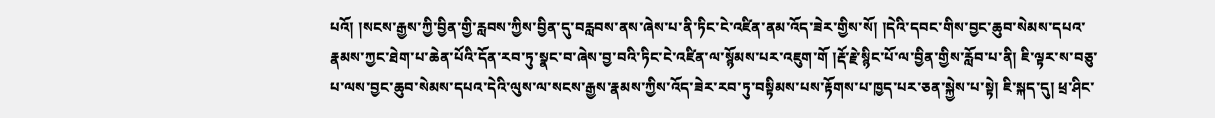པའོ། །སངས་རྒྱས་ཀྱི་བྱིན་གྱི་རླབས་ཀྱིས་བྱིན་དུ་བརླབས་ནས་ཞེས་པ་ནི་ཏིང་ངེ་འཛིན་ནམ་འོད་ཟེར་གྱིས་སོ། །དེའི་དབང་གིས་བྱང་ཆུབ་སེམས་དཔའ་རྣམས་ཀྱང་ཐེག་པ་ཆེན་པོའི་དོན་རབ་ཏུ་སྣང་བ་ཞེས་བྱ་བའི་ཏིང་ངེ་འཛིན་ལ་སྙོམས་པར་འཇུག་གོ །རྡོ་རྗེ་སྙིང་པོ་ལ་བྱིན་གྱིས་རློབ་པ་ནི། ཇི་ལྟར་ས་བཅུ་པ་ལས་བྱང་ཆུབ་སེམས་དཔའ་དེའི་ལུས་ལ་སངས་རྒྱས་རྣམས་ཀྱིས་འོད་ཟེར་རབ་ཏུ་བསྟིམས་པས་རྟོགས་པ་ཁྱད་པར་ཅན་སྐྱེས་པ་སྟེ། ཇི་སྐད་དུ། ཕྲ་ཤིང་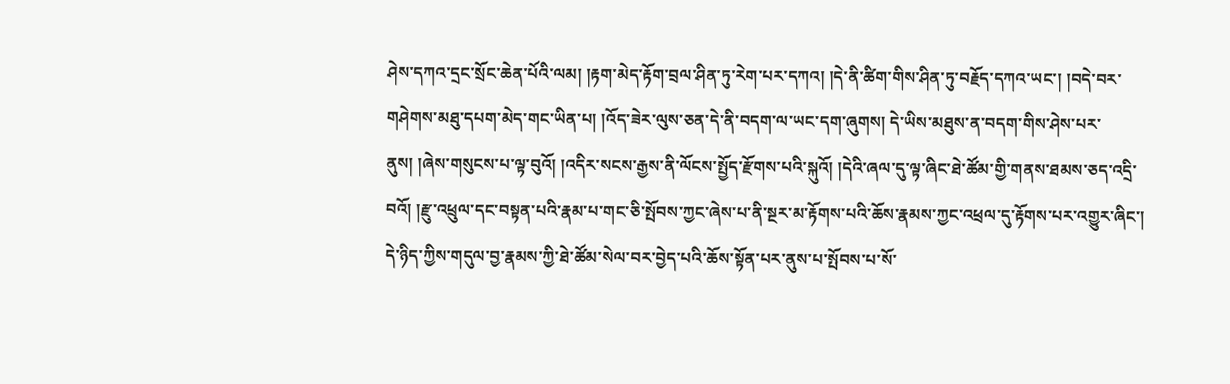ཤེས་དཀའ་དྲང་སྲོང་ཆེན་པོའི་ལམ། །རྟག་མེད་རྟོག་བྲལ་ཤིན་ཏུ་རེག་པར་དཀའ། །དེ་ནི་ཚིག་གིས་ཤིན་ཏུ་བརྗོད་དཀའ་ཡང་། །བདེ་བར་གཤེགས་མཐུ་དཔག་མེད་གང་ཡིན་པ། །འོད་ཟེར་ལུས་ཅན་དེ་ནི་བདག་ལ་ཡང་དག་ཞུགས། དེ་ཡིས་མཐུས་ན་བདག་གིས་ཤེས་པར་ནུས། །ཞེས་གསུངས་པ་ལྟ་བུའོ། །འདིར་སངས་རྒྱས་ནི་ལོངས་སྤྱོད་རྫོགས་པའི་སྐུའོ། །དེའི་ཞལ་དུ་ལྟ་ཞིང་ཐེ་ཚོམ་གྱི་གནས་ཐམས་ཅད་འདྲི་བའོ། །རྫུ་འཕྲུལ་དང་བསྟན་པའི་རྣམ་པ་གང་ཅི་སྤོབས་ཀྱང་ཞེས་པ་ནི་སྔར་མ་རྟོགས་པའི་ཆོས་རྣམས་ཀྱང་འཕྲལ་དུ་རྟོགས་པར་འགྱུར་ཞིང་། དེ་ཉིད་ཀྱིས་གདུལ་བྱ་རྣམས་ཀྱི་ཐེ་ཚོམ་སེལ་བར་བྱེད་པའི་ཆོས་སྟོན་པར་ནུས་པ་སྤོབས་པ་སོ་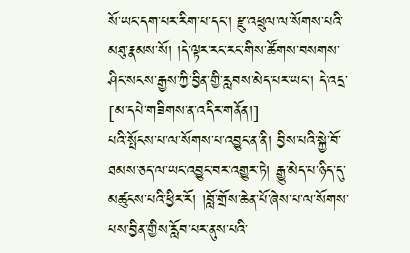སོ་ཡང་དག་པར་རིག་པ་དང་། རྫུ་འཕྲུལ་ལ་སོགས་པའི་མཐུ་རྣམས་སོ། །དེ་ལྟར་རང་རང་གིས་ཚོགས་བསགས་ཤིང་སངས་རྒྱས་ཀྱི་བྱིན་གྱི་རླབས་མེད་པར་ཡང་། དེ་འདྲ་
[མ་དཔེ་གཟིགས་ན་འདིར་གནོན།]
པའི་སྤོངས་པ་ལ་སོགས་པ་འབྱུང་ན་ནི། བྱིས་པའི་སྐྱེ་བོ་ཐམས་ཅད་ལ་ཡང་འབྱུང་བར་འགྱུར་ཏེ། རྒྱུ་མེད་པ་ཉིད་དུ་མཚུངས་པའི་ཕྱིར་རོ། །བློ་གྲོས་ཆེན་པོ་ཞེས་པ་ལ་སོགས་པས་བྱིན་གྱིས་རློབ་པར་ནུས་པའི་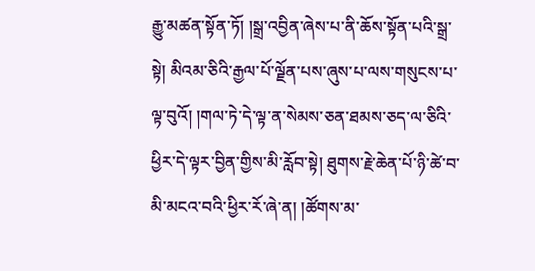རྒྱུ་མཚན་སྟོན་ཏོ། །སྒྲ་འབྱིན་ཞེས་པ་ནི་ཆོས་སྟོན་པའི་སྒྲ་སྟེ། མིའམ་ཅིའི་རྒྱལ་པོ་ལྗོན་པས་ཞུས་པ་ལས་གསུངས་པ་ལྟ་བུའོ། །གལ་ཏེ་དེ་ལྟ་ན་སེམས་ཅན་ཐམས་ཅད་ལ་ཅིའི་ཕྱིར་དེ་ལྟར་བྱིན་གྱིས་མི་རློབ་སྟེ། ཐུགས་རྗེ་ཆེན་པོ་ཉི་ཚེ་བ་མི་མངའ་བའི་ཕྱིར་རོ་ཞེ་ན། །ཚོགས་མ་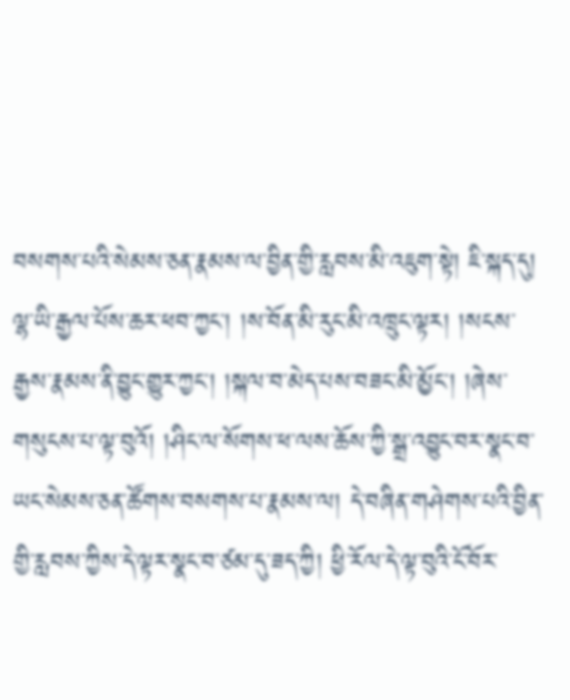བསགས་པའི་སེམས་ཅན་རྣམས་ལ་བྱིན་གྱི་རླབས་མི་འཇུག་སྟེ། ཇི་སྐད་དུ། ལྷ་ཡི་རྒྱལ་པོས་ཆར་ཕབ་ཀྱང་། །ས་བོན་མི་རུང་མི་འཁྲུང་ལྟར། །སངས་རྒྱས་རྣམས་ནི་བྱུང་གྱུར་ཀྱང་། །སྐལ་བ་མེད་པས་བཟང་མི་མྱོང་། །ཞེས་གསུངས་པ་ལྟ་བུའོ། །ཤིང་ལ་སོགས་ཕ་ལས་ཆོས་ཀྱི་སྒྲ་འབྱུང་བར་སྣང་བ་ཡང་སེམས་ཅན་ཚོགས་བསགས་པ་རྣམས་ལ། དེ་བཞིན་གཤེགས་པའི་བྱིན་གྱི་རླབས་ཀྱིས་དེ་ལྟར་སྣང་བ་ཙམ་དུ་ཟད་ཀྱི། ཕྱི་རོལ་དེ་ལྟ་བུའི་ངོ་བོར་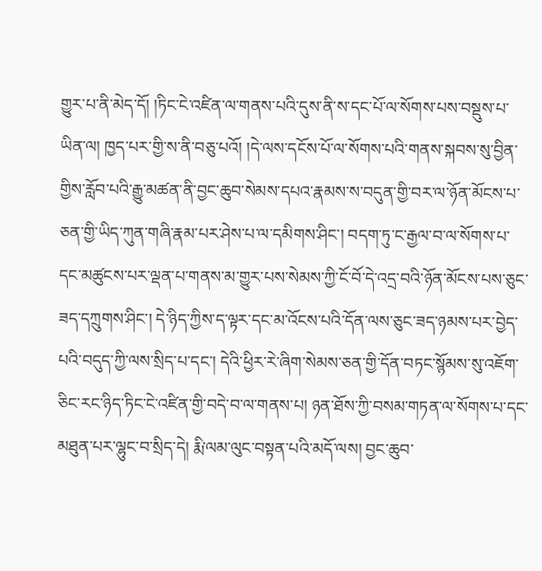གྱུར་པ་ནི་མེད་དོ། །ཏིང་ངེ་འཛིན་ལ་གནས་པའི་དུས་ནི་ས་དང་པོ་ལ་སོགས་པས་བསྡུས་པ་ཡིན་ལ། ཁྱད་པར་གྱི་ས་ནི་བཅུ་པའོ། །དེ་ལས་དངོས་པོ་ལ་སོགས་པའི་གནས་སྐབས་སུ་བྱིན་གྱིས་རློབ་པའི་རྒྱུ་མཚན་ནི་བྱང་ཆུབ་སེམས་དཔའ་རྣམས་ས་བདུན་གྱི་བར་ལ་ཉོན་མོངས་པ་ཅན་གྱི་ཡིད་ཀུན་གཞི་རྣམ་པར་ཤེས་པ་ལ་དམིགས་ཤིང་། བདག་ཏུ་ང་རྒྱལ་བ་ལ་སོགས་པ་དང་མཚུངས་པར་ལྡན་པ་གནས་མ་གྱུར་པས་སེམས་ཀྱི་ངོ་བོ་དེ་འདྲ་བའི་ཉོན་མོངས་པས་ཅུང་ཟད་དཀྲུགས་ཤིང་། དེ་ཉིད་ཀྱིས་ད་ལྟར་དང་མ་འོངས་པའི་དོན་ལས་ཅུང་ཟད་ཉམས་པར་བྱེད་པའི་བདུད་ཀྱི་ལས་སྲིད་པ་དང་། དེའི་ཕྱིར་རེ་ཞིག་སེམས་ཅན་གྱི་དོན་བཏང་སྙོམས་སུ་འཇོག་ཅིང་རང་ཉིད་ཏིང་ངེ་འཛིན་གྱི་བདེ་བ་ལ་གནས་པ། ཉན་ཐོས་ཀྱི་བསམ་གཏན་ལ་སོགས་པ་དང་མཐུན་པར་ལྷུང་བ་སྲིད་དེ། རྨི་ལམ་ལུང་བསྟན་པའི་མདོ་ལས། བྱང་ཆུབ་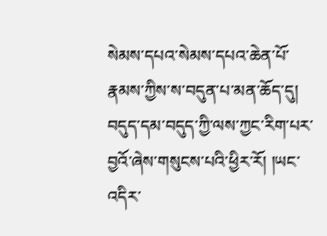སེམས་དཔའ་སེམས་དཔའ་ཆེན་པོ་རྣམས་ཀྱིས་ས་བདུན་པ་མན་ཆོད་དུ། བདུད་དམ་བདུད་ཀྱི་ལས་ཀྱང་རིག་པར་བྱའོ་ཞེས་གསུངས་པའི་ཕྱིར་རོ། །ཡང་འདིར་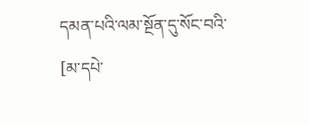དམན་པའི་ལམ་སྔོན་དུ་སོང་བའི་
[མ་དཔེ་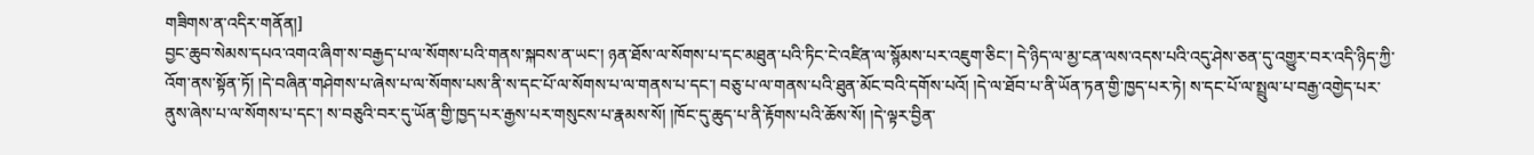གཟིགས་ན་འདིར་གནོན།]
བྱང་ཆུབ་སེམས་དཔའ་འགའ་ཞིག་ས་བརྒྱད་པ་ལ་སོགས་པའི་གནས་སྐབས་ན་ཡང་། ཉན་ཐོས་ལ་སོགས་པ་དང་མཐུན་པའི་ཏིང་ངེ་འཛིན་ལ་སྙོམས་པར་འཇུག་ཅིང་། དེ་ཉིད་ལ་མྱ་ངན་ལས་འདས་པའི་འདུ་ཤེས་ཅན་དུ་འགྱུར་བར་འདི་ཉིད་ཀྱི་འོག་ནས་སྟོན་ཏོ། །དེ་བཞིན་གཤེགས་པ་ཞེས་པ་ལ་སོགས་པས་ནི་ས་དང་པོ་ལ་སོགས་པ་ལ་གནས་པ་དང་། བཅུ་པ་ལ་གནས་པའི་ཐུན་མོང་བའི་དགོས་པའོ། །དེ་ལ་ཐོབ་པ་ནི་ཡོན་ཏན་གྱི་ཁྱད་པར་ཏེ། ས་དང་པོ་ལ་སྤྲུལ་པ་བརྒྱ་འགྱེད་པར་ནུས་ཞེས་པ་ལ་སོགས་པ་དང་། ས་བཅུའི་བར་དུ་ཡོན་གྱི་ཁྱད་པར་རྒྱས་པར་གསུངས་པ་རྣམས་སོ། །ཁོང་དུ་ཆུད་པ་ནི་རྟོགས་པའི་ཆོས་སོ། །དེ་ལྟར་བྱིན་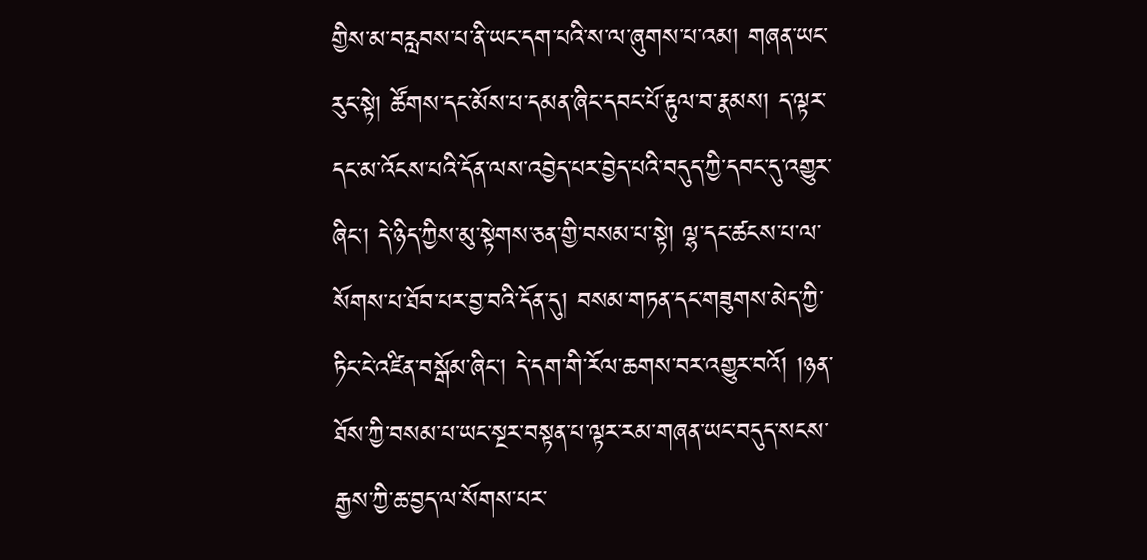གྱིས་མ་བརླབས་པ་ནི་ཡང་དག་པའི་ས་ལ་ཞུགས་པ་འམ། གཞན་ཡང་རུང་སྟེ། ཚོགས་དང་མོས་པ་དམན་ཞིང་དབང་པོ་རྟུལ་བ་རྣམས། ད་ལྟར་དང་མ་འོངས་པའི་དོན་ལས་འབྱེད་པར་བྱེད་པའི་བདུད་ཀྱི་དབང་དུ་འགྱུར་ཞིང་། དེ་ཉིད་ཀྱིས་མུ་སྟེགས་ཅན་གྱི་བསམ་པ་སྟེ། ལྷ་དང་ཚངས་པ་ལ་སོགས་པ་ཐོབ་པར་བྱ་བའི་དོན་དུ། བསམ་གཏན་དང་གཟུགས་མེད་ཀྱི་ཏིང་ངེ་འཛིན་བསྒོམ་ཞིང་། དེ་དག་གི་རོལ་ཆགས་བར་འགྱུར་བའོ། །ཉན་ཐོས་ཀྱི་བསམ་པ་ཡང་སྔར་བསྟན་པ་ལྟར་རམ་གཞན་ཡང་བདུད་སངས་རྒྱས་ཀྱི་ཆ་བྱད་ལ་སོགས་པར་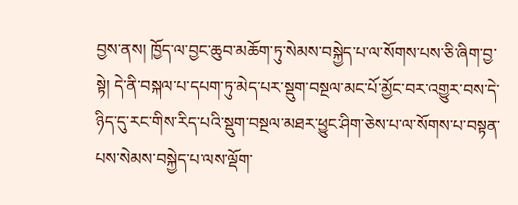བྱས་ནས། ཁྱོད་ལ་བྱང་ཆུབ་མཆོག་ཏུ་སེམས་བསྐྱེད་པ་ལ་སོགས་པས་ཅི་ཞིག་བྱ་སྟེ། དེ་ནི་བསྐལ་པ་དཔག་ཏུ་མེད་པར་སྡུག་བསྔལ་མང་པོ་མྱོང་བར་འགྱུར་བས་དེ་ཉིད་དུ་རང་གིས་རིད་པའི་སྡུག་བསྔལ་མཐར་ཕྱུང་ཤིག་ཅེས་པ་ལ་སོགས་པ་བསྟན་པས་སེམས་བསྐྱེད་པ་ལས་ལྡོག་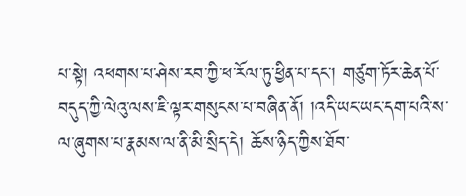པ་སྟེ། འཕགས་པ་ཤེས་རབ་ཀྱི་ཕ་རོལ་ཏུ་ཕྱིན་པ་དང་། གཙུག་ཏོར་ཆེན་པོ་བདུད་ཀྱི་ལེའུ་ལས་ཇི་ལྟར་གསུངས་པ་བཞིན་ནོ། །འདི་ཡང་ཡང་དག་པའི་ས་ལ་ཞུགས་པ་རྣམས་ལ་ནི་མི་སྲིད་དེ། ཆོས་ཉིད་ཀྱིས་ཐོབ་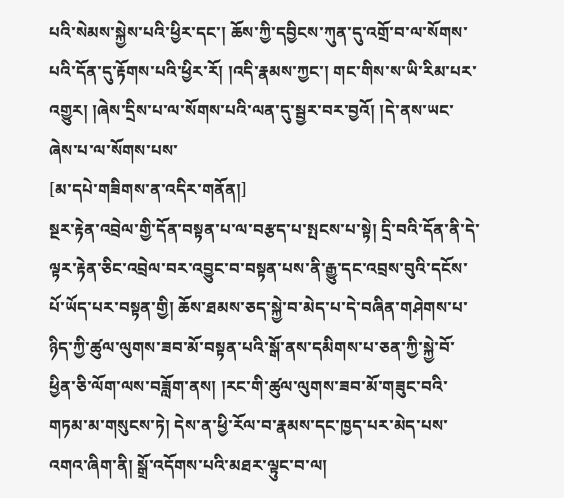པའི་སེམས་སྐྱེས་པའི་ཕྱིར་དང་། ཆོས་ཀྱི་དབྱིངས་ཀུན་དུ་འགྲོ་བ་ལ་སོགས་པའི་དོན་དུ་རྟོགས་པའི་ཕྱིར་རོ། །འདི་རྣམས་ཀྱང་། གང་གིས་ས་ཡི་རིམ་པར་འགྱུར། །ཞེས་དྲིས་པ་ལ་སོགས་པའི་ལན་དུ་སྦྱར་བར་བྱའོ། །དེ་ནས་ཡང་ཞེས་པ་ལ་སོགས་པས་
[མ་དཔེ་གཟིགས་ན་འདིར་གནོན།]
སྔར་རྟེན་འབྲེལ་གྱི་དོན་བསྟན་པ་ལ་བརྩད་པ་སྤངས་པ་སྟེ། དྲི་བའི་དོན་ནི་དེ་ལྟར་རྟེན་ཅིང་འབྲེལ་བར་འབྱུང་བ་བསྟན་པས་ནི་རྒྱུ་དང་འབྲས་བུའི་དངོས་པོ་ཡོད་པར་བསྟན་གྱི། ཆོས་ཐམས་ཅད་སྐྱེ་བ་མེད་པ་དེ་བཞིན་གཤེགས་པ་ཉིད་ཀྱི་ཚུལ་ལུགས་ཟབ་མོ་བསྟན་པའི་སྒོ་ནས་དམིགས་པ་ཅན་ཀྱི་སྐྱེ་བོ་ཕྱིན་ཅི་ལོག་ལས་བཟློག་ནས། །རང་གི་ཚུལ་ལུགས་ཟབ་མོ་གཟུང་བའི་གཏམ་མ་གསུངས་ཏེ། དེས་ན་ཕྱི་རོལ་བ་རྣམས་དང་ཁྱད་པར་མེད་པས་འགའ་ཞིག་ནི། སྒྲོ་འདོགས་པའི་མཐར་ལྟུང་བ་ལ།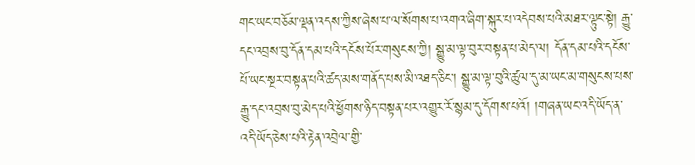གང་ཡང་བཅོམ་ལྡན་འདས་ཀྱིས་ཞེས་པ་ལ་སོགས་པ་འགའ་ཞིག་སྐུར་པ་འདེབས་པའི་མཐར་ལྟུང་སྟེ། རྒྱུ་དང་འབྲས་བུ་དོན་དམ་པའི་དངོས་པོར་གསུངས་ཀྱི། སྒྱུ་མ་ལྟ་བུར་བསྟན་པ་མེད་ལ། དོན་དམ་པའི་དངོས་པོ་ཡང་སྔར་བསྟན་པའི་ཚད་མས་གནོད་པས་མི་འཐད་ཅིང་། སྒྱུ་མ་ལྟ་བུའི་ཚུལ་དུ་མ་ཡང་མ་གསུངས་པས་རྒྱུ་དང་འབྲས་བུ་མེད་པའི་ཕྱོགས་ཉིད་བསྟན་པར་འགྱུར་རོ་སྙམ་དུ་དོགས་པའོ། །གཞན་ཡང་འདི་ཡོད་ན་འདི་ཡོད་ཅེས་པའི་རྟེན་འབྲེལ་གྱི་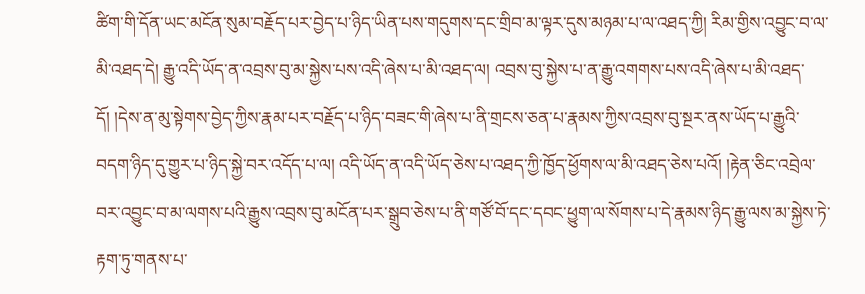ཚིག་གི་དོན་ཡང་མངོན་སུམ་བརྗོད་པར་བྱེད་པ་ཉིད་ཡིན་པས་གདུགས་དང་གྲིབ་མ་ལྟར་དུས་མཉམ་པ་ལ་འཐད་ཀྱི། རིམ་གྱིས་འབྱུང་བ་ལ་མི་འཐད་དེ། རྒྱུ་འདི་ཡོད་ན་འབྲས་བུ་མ་སྐྱེས་པས་འདི་ཞེས་པ་མི་འཐད་ལ། འབྲས་བུ་སྐྱེས་པ་ན་རྒྱུ་འགགས་པས་འདི་ཞེས་པ་མི་འཐད་དོ། །དེས་ན་མུ་སྟེགས་བྱེད་ཀྱིས་རྣམ་པར་བརྗོད་པ་ཉིད་བཟང་གི་ཞེས་པ་ནི་གྲངས་ཅན་པ་རྣམས་ཀྱིས་འབྲས་བུ་སྔར་ནས་ཡོད་པ་རྒྱུའི་བདག་ཉིད་དུ་གྱུར་པ་ཉིད་སྐྱེ་བར་འདོད་པ་ལ། འདི་ཡོད་ན་འདི་ཡོད་ཅེས་པ་འཐད་ཀྱི་ཁྱོད་ཕྱོགས་ལ་མི་འཐད་ཅེས་པའོ། །རྟེན་ཅིང་འབྲེལ་བར་འབྱུང་བ་མ་ལགས་པའི་རྒྱུས་འབྲས་བུ་མངོན་པར་སྒྲུབ་ཅེས་པ་ནི་གཙོ་བོ་དང་དབང་ཕྱུག་ལ་སོགས་པ་དེ་རྣམས་ཉིད་རྒྱུ་ལས་མ་སྐྱེས་ཏེ་རྟག་ཏུ་གནས་པ་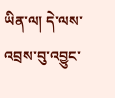ཡིན་ལ། དེ་ལས་འབྲས་བུ་འབྱུང་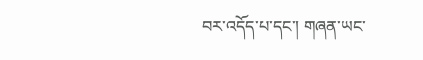བར་འདོད་པ་དང་། གཞན་ཡང་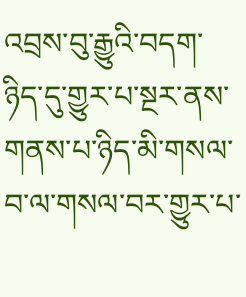འབྲས་བུ་རྒྱུའི་བདག་ཉིད་དུ་གྱུར་པ་སྔར་ནས་གནས་པ་ཉིད་མི་གསལ་བ་ལ་གསལ་བར་གྱུར་པ་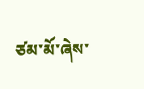ཙམ་མོ་ཞེས་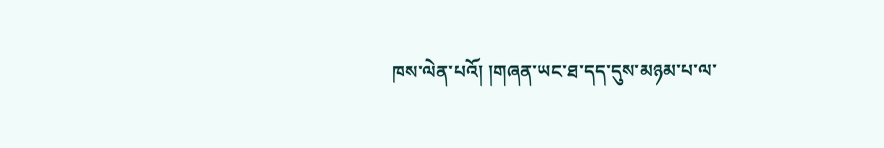ཁས་ལེན་པའོ། །གཞན་ཡང་ཐ་དད་དུས་མཉམ་པ་ལ་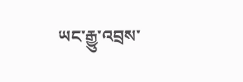ཡང་རྒྱུ་འབྲས་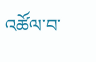འཚོལ་བ་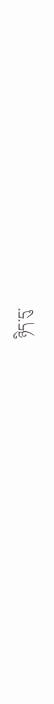ཉིད་དུ་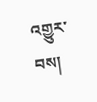འགྱུར་བས།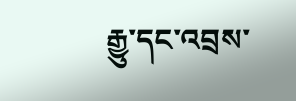རྒྱུ་དང་འབྲས་